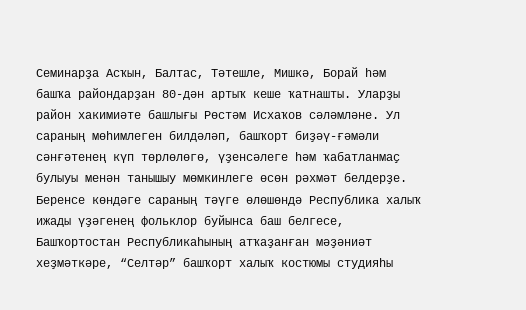Семинарҙа Асҡын, Балтас, Тәтешле, Мишкә, Борай һәм башҡа райондарҙан 80-дән артыҡ кеше ҡатнашты. Уларҙы район хакимиәте башлығы Рөстәм Исхаҡов сәләмләне. Ул сараның мөһимлеген билдәләп, башҡорт биҙәү-ғәмәли сәнғәтенең күп төрлөлөгө, үҙенсәлеге һәм ҡабатланмаҫ булыуы менән танышыу мөмкинлеге өсөн рәхмәт белдерҙе. Беренсе көндәге сараның тәүге өлөшөндә Республика халыҡ ижады үҙәгенең фольклор буйынса баш белгесе, Башҡортостан Республикаһының атҡаҙанған мәҙәниәт хеҙмәткәре, “Селтәр” башҡорт халыҡ костюмы студияһы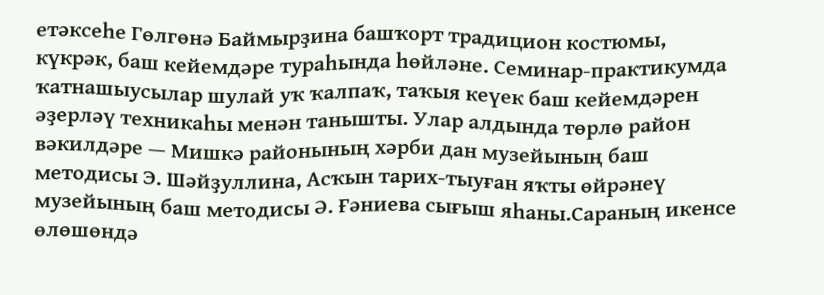етәксеһе Гөлгөнә Баймырҙина башҡорт традицион костюмы, күкрәк, баш кейемдәре тураһында һөйләне. Семинар-практикумда ҡатнашыусылар шулай уҡ ҡалпаҡ, таҡыя кеүек баш кейемдәрен әҙерләү техникаһы менән танышты. Улар алдында төрлө район вәкилдәре — Мишкә районының хәрби дан музейының баш методисы Э. Шәйҙуллина, Асҡын тарих-тыуған яҡты өйрәнеү музейының баш методисы Ә. Ғәниева сығыш яһаны.Сараның икенсе өлөшөндә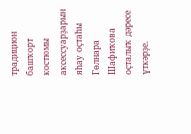традицион башҡорт костюмы аксессуарҙарын яһау оҫтаһы Гөлнара Шафиҡова оҫталыҡ дәресе үткәрҙе.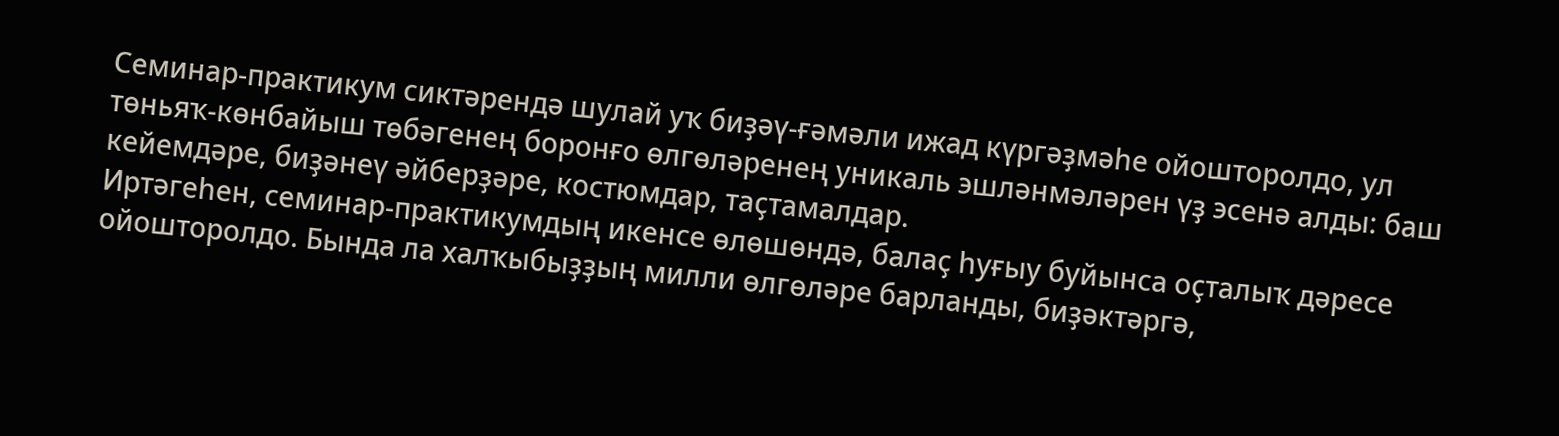Семинар-практикум сиктәрендә шулай уҡ биҙәү-ғәмәли ижад күргәҙмәһе ойошторолдо, ул төньяҡ-көнбайыш төбәгенең боронғо өлгөләренең уникаль эшләнмәләрен үҙ эсенә алды: баш кейемдәре, биҙәнеү әйберҙәре, костюмдар, таҫтамалдар.
Иртәгеһен, семинар-практикумдың икенсе өлөшөндә, балаҫ һуғыу буйынса оҫталыҡ дәресе ойошторолдо. Бында ла халҡыбыҙҙың милли өлгөләре барланды, биҙәктәргә,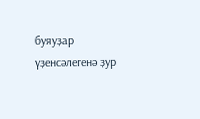буяуҙар үҙенсәлегенә ҙур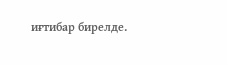иғтибар бирелде.